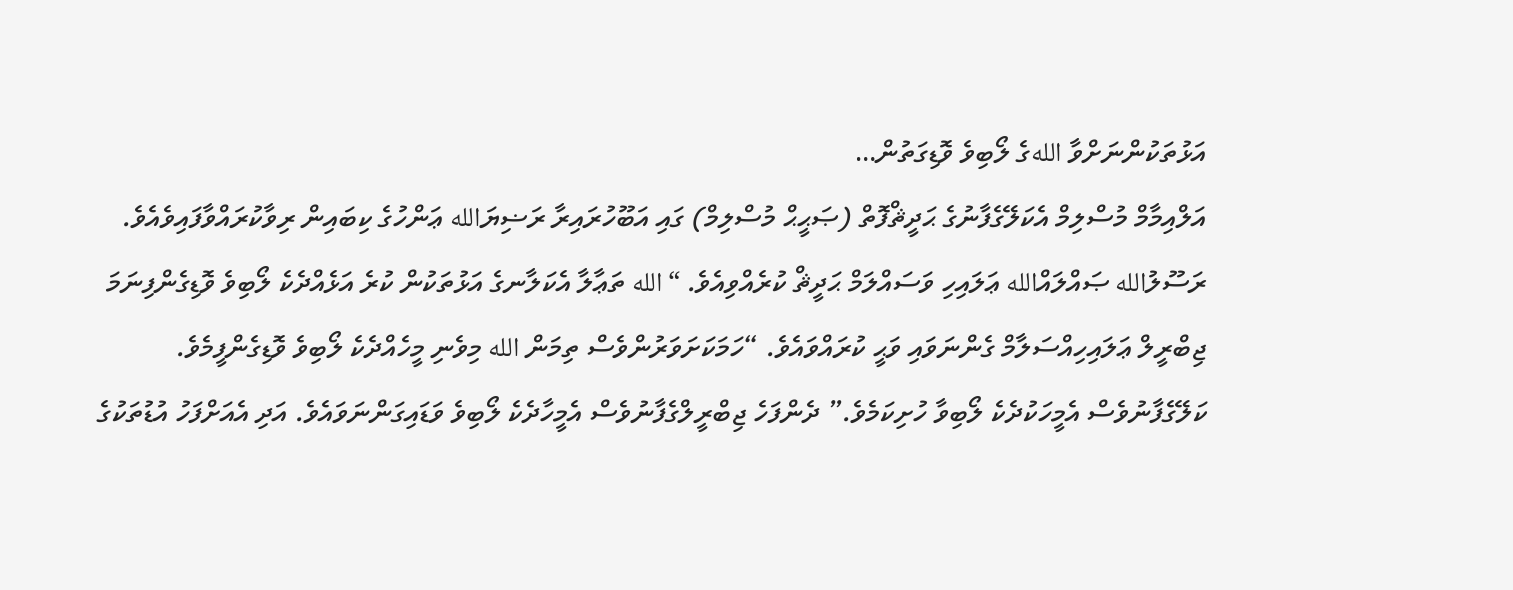އަޅުތަކުންނަށްވާ اللهގެ ލޯބިވެ ވޮޑިގަތުން…
އަލްއިމާމް މުސްލިމް އެކަލޭގެފާނުގެ ޙަދީޘްފޮތް (ޞަޙީޙް މުސްލިމް) ގައި އަބޫހުރައިރާ ރަޟިޔަالله ޢަންހުގެ ކިބައިން ރިވާކުރައްވާފައިވެއެވެ. ރަސޫލުالله ޞައްލައްالله ޢަލައިހި ވަސައްލަމް ޙަދީޘް ކުރެއްވިއެވެ. “الله ތަޢާލާ އެކަލާނގެ އަޅުތަކުން ކުރެ އަޅެއްދެކެ ލޯބިވެ ވޮޑިގެންފިނަމަ ޖިބްރީލް ޢަލައިހިއްސަލާމް ގެންނަވައި ވަޙީ ކުރައްވައެވެ. “ހަމަކަށަވަރުންވެސް ތިމަން الله މިވެނި މީހެއްދެކެ ލޯބިވެ ވޮޑިގެންފީމެވެ. ކަލޭގެފާނުވެސް އެމީހަކުދެކެ ލޯބިވާ ހުށިކަމެވެ.” ދެންފަހެ ޖިބްރީލްގެފާނުވެސް އެމީހާދެކެ ލޯބިވެ ވަޑައިގަންނަވައެވެ. އަދި އެއަށްފަހު އުޑުތަކުގެ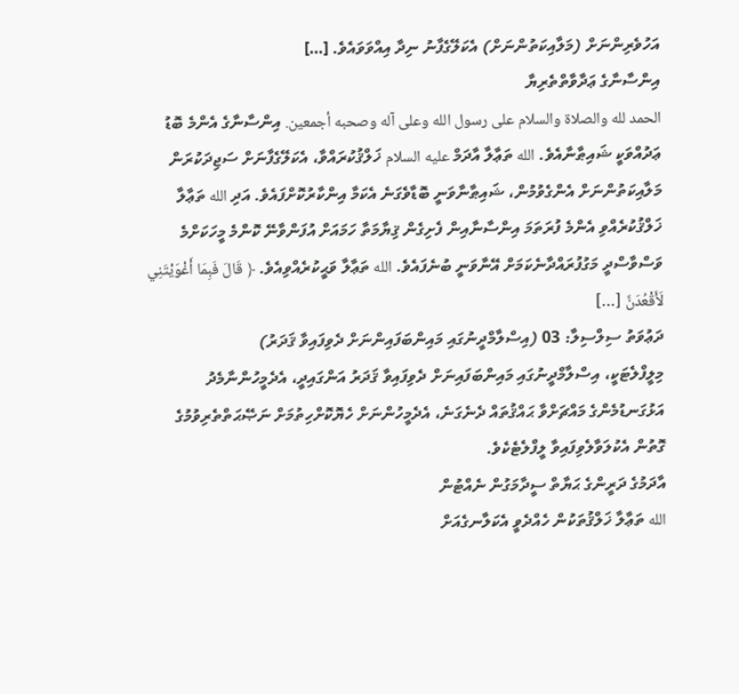އަހުވެރިންނަށް (މަލާއިކަތުންނަށް) އެކަލޭގެފާނު ނިދާ އިއްވަވައެވެ. […]
އިންސާނާގެ ޢަދާވާތްތެރިޔާ
الحمد لله والصلاة والسلام على رسول الله وعلى آله وصحبه أجمعين. އިންސާނާގެ އެންމެ ބޮޑު ޢަދުއްވަކީ ޝައިޠާނާއެވެ. الله ތަޢާލާ އާދަމް عليه السلام ޚަލްޤުކުރައްވާ، އެކަލޭގެފާނަށް ސަޖިދަކުރަން މަލާއިކަތުންނަށް އެންގެވުމުން، ޝައިޠާނާވަނީ ބޮޑާވެގަނެ އެކަމާ އިންކާރުކޮށްފައެވެ. އަދި الله ތަޢާލާ ޚަލްޤުކުރެއްވި އެންމެ ފުރަތަމަ އިންސާނާއިން ފެށިގެން ޤިޔާމަތާ ހަމައަށް އުފަންވާނޭ ކޮންމެ މީހަކަށްމެ ވަސްވާސްދީ މަގުފުރައްދާނެކަމަށް އޭނާވަނީ ބުނެފައެވެ. الله ތަޢާލާ ވަޙީކުރެއްވިއެވެ. ﴿ قَالَ فَبِمَا أَغْوَيْتَنِي لَأَقْعُدَنَّ […]
ދަޢުވަތު ސިލްސިލާ: 03 (އިސްލާމްދީނުގައި މައިންބަފައިންނަށް ދެވިފައިވާ ޤަދަރު)
މިލީފްލެޓަކީ، އިސްލާމްދީނުގައި މައިންބަފައިނަށް ދެވިފައިވާ ޤަދަރު އަންގައިދީ، އެދެމީހުންނާމެދު އަޅުގަނޑުމެންގެ މައްޗަށްވާ ޙައްޤުތައް ދެނެގަނެ، އެދެމީހުންނަށް ހެޔޮކޮށްހިތުމަށް ނަޞޭޙަތްތެރިވުމުގެ ގޮތުން އެކުލަވާލެވިފައިވާ ލީފްލެޓެކެވެ.
އާދަމުގެ ދަރީންގެ ޙަޔާތް ސީދާމަގުން ނެއްޓުން
الله ތަޢާލާ ޚަލްޤުތަކުން ހެއްދެވީ އެކަލާނގެއަށް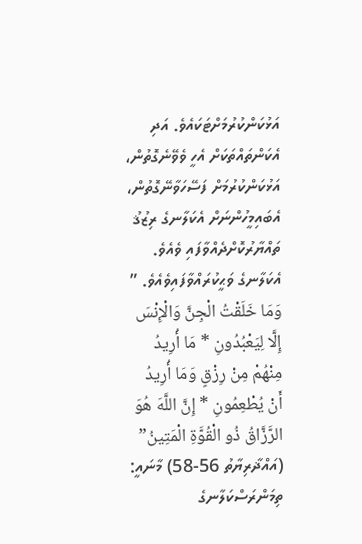އަޅުކަންކުރުމަށްޓަކައެވެ. އަދި އެކަންތައްތަކަށް އެހީ ވެވޭނެގޮތުން، އަޅުކަންކުރުމަށް ފަސޭހަވާނޭގޮތުން، އެބައިމީހުންނަށް އެކަލާނގެ ރިޒުޤު ތައްޔާރުކޮށްދެއްވާފައި ވެއެވެ. އެކަލާނގެ ވަޙީކުރައްވާފައިވެއެވެ. ” وَمَا خَلَقْتُ الْجِنَّ وَالْإِنْسَ إِلَّا لِيَعْبُدُونِ * مَا أُرِيدُ مِنْهُمْ مِنْ رِزْقٍ وَمَا أُرِيدُ أَنْ يُطْعِمُونِ * إِنَّ اللَّهَ هُوَ الرَّزَّاقُ ذُو الْقُوَّةِ الْمَتِينُ” (އައްޛާރިޔާތު 56-58) މާނައީ: ތިމަންރަސްކަލާނގެ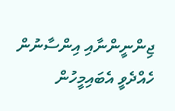ޖިންނީންނާއި އިންސާނުން ހެއްދެވީ އެބައިމީހުން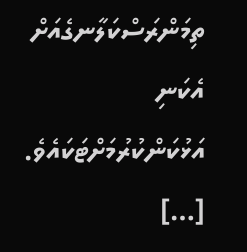ތިމަންރަސްކަލާނގެއަށް އެކަނި އަޅުކަންކުރުމަށްޓަކައެވެ. […]